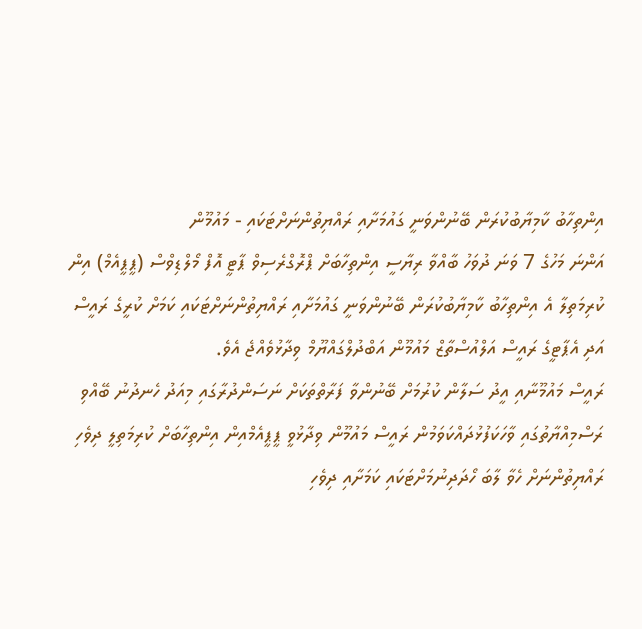އިންތިހާބު ކާމިޔާބުކުރަން ބޭނުންވަނީ ގައުމަށާއި ރައްޔިތުންނަށްޓަކައި - މައުމޫން
އަންނަ މަހުގެ 7 ވަނަ ދުވަހު ބާއްވާ ރިޔާސީ އިންތިހާބަށް ޕްރޮގްރެސިވް ޕާޓީ އޮފް މޯލްޑިވްސް (ޕީޕީއެމް) އިން ކުރިމަތިލާ އެ އިންތިހާބު ކާމިޔާބުކުރަން ބޭނުންވަނީ ގައުމަށާއި ރައްޔިތުންނަށްޓަކައި ކަމަށް ކުރީގެ ރައީސް އަދި އެޕާޓީގެ ރައީސް އަލްއުސްތާޒް މައުމޫން އަބްދުލްގައްޔޫމް ވިދާޅުވެއްޖެ އެވެ.
ރައީސް މައުމޫނާއި އީދު ސަލާން ކުރުމަށް ބޭނުންވާ ފަރާތްތަކަށް ނަސަންދުރާގައި މިއަދު ހެނދުނު ބޭއްވި ރަސްމިއްޔާތުގައި ވާހަކަފުޅުދައްކަވަމުން ރައީސް މައުމޫން ވިދާޅުވީ ޕީޕީއެމްއިން އިންތިހާބަށް ކުރިމަތިލީ ދިވެހި ރައްޔިތުންނަށް ހެވާ ލާބަ ހޯދަދިނުމަށްޓަކައި ކަމަށާއި ދިވެހި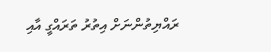ރައްޔިތުންނަށް އިތުރު ތަރައްގީ އާއި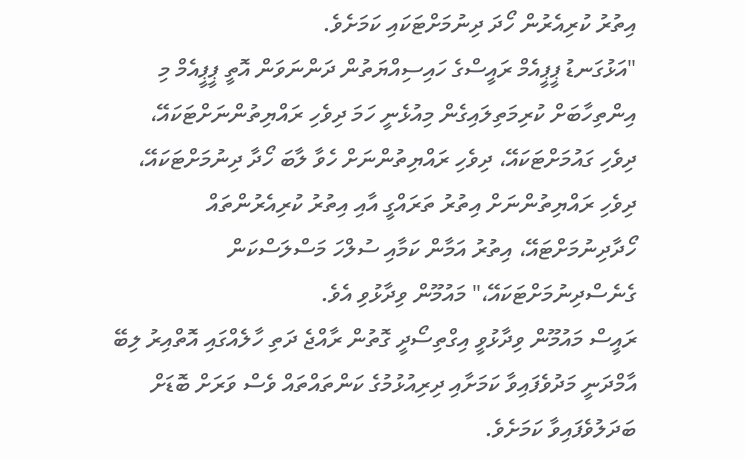އިތުރު ކުރިއެރުން ހޯދަ ދިނުމަށްޓަކައި ކަމަށެވެ.
"އަޅުގަނޑު ޕީޕީއެމް ރައީސްގެ ހައިސިއްޔަތުން ދަންނަވަން އޮތީ ޕީޕީއެމް މި އިންތިހާބަށް ކުރިމަތިލައިގެން މިއުޅެނީ ހަމަ ދިވެހި ރައްޔިތުންނަށްޓަކައޭ، ދިވެހި ގައުމަށްޓަކައޭ، ދިވެހި ރައްޔިތުންނަށް ހެވާ ލާބަ ހޯދާ ދިނުމަށްޓަކައޭ، ދިވެހި ރައްޔިތުންނަށް އިތުރު ތަރައްގީ އާއި އިތުރު ކުރިއެރުންތައް ހޯދާދިނުމަށްޓައޭ، އިތުރު އަމާން ކަމާއި ސުލްހަ މަސްލަސްކަން ގެނެސްދިނުމަށްޓަކައޭ،" މައުމޫން ވިދާޅުވި އެވެ.
ރައީސް މައުމޫން ވިދާޅުވީ އިގްތިސޯދީ ގޮތުން ރާއްޖެ ދަތި ހާލެއްގައި އޮތްއިރު ލިބޭ އާމްދަނީ މަދުވެފައިވާ ކަމަށާއި ދިރިއުޅުމުގެ ކަންތައްތައް ވެސް ވަރަށް ބޮޑަށް ބަދަލުވެފައިވާ ކަމަށެވެ.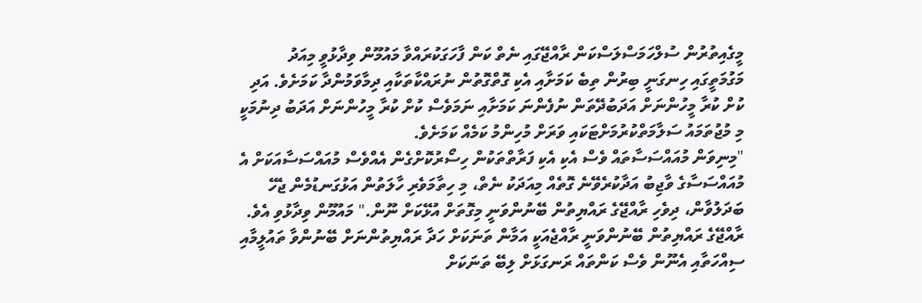މީގެއިތުރުން ސުލްހަމަސްލަސްކަން ރާއްޖޭގައި ނެތް ކަން ފާހަގަކުރައްވާ މައުމޫން ވިދާޅުވީ މިއަދު މަގުމަތީގައި ހިނގަނީ ބިރުން ތިބެ ކަމަށާއި އެކި ގޮތްގޮތުން ނުރައްކާތަކާއި ދިމާވަމުންދާ ކަމަށެވެ. އަދި ކުށް ކުރާ މީހުންނަށް އަދަބުދޭތަން ނުފެންނަ ކަމަށާއި ނަމަވެސް ކުށް ކުރާ މީހުންނަށް އަދަބު ދިނުމަކީ މި މުޖުތަމައު ސަލާމަތްކުރުމަށްޓަކައި ވަރަށް މުހިންމު ކަމެއް ކަމަށެވެ.
"މިނިވަން މުއައްސަސާތައް ވެސް އެކި އެކި ފަރާތްތަކުން ހިސޯރުކޮށްގެން އެއްވެސް މުއައްސަސާއަކަށް އެ މުއައްސަސާގެ ވާޖިބު އަދާކުރެވޭނެ ގޮތެއް މިއަދަކު ނެތް، މި ހިތާމަވެރި ހާލަތުން އަޅުގަނޑުމެން ޖެހޭ ބަދަލުވާން، ދިވެހި ރާއްޖޭގެ ރައްޔިތުން ބޭނުންވަނީ މިގޮތަށް އުޅޭކަށް ނޫން." މައުމޫން ވިދާޅުވި އެވެ.
ރާއްޖޭގެ ރައްޔިތުން ބޭނުންވަނީ ރާއްޖެއަކީ އަމާން ތަނަކަށް ހަދާ ރައްޔިތުންނަށް ބޭނުންވާ ތައުލީމާއި ސިއްހަތާއި އެނޫން ވެސް ކަންތައް ރަނގަޅަށް ލިބޭ ތަނަކަށް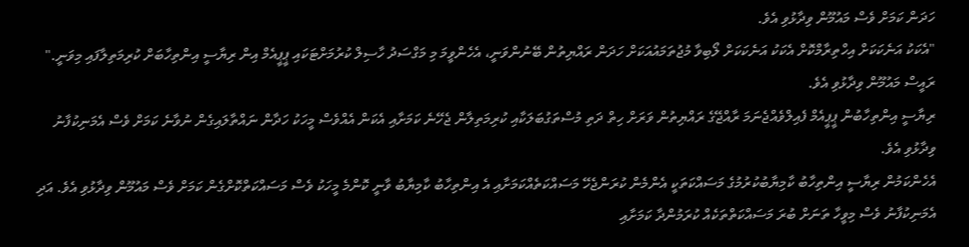ހަދަން ކަމަށް ވެސް މައުމޫން ވިދާޅުވި އެވެ.
"އެކަކު އަނެކަކަށް އިހްތިރާމްކޮށް އެކަކު އަނެކަކަށް ލޯބިވާ މުޖުތަމައުއަކަށް ހަދަން ރައްޔިތުން ބޭނުންވަނީ، އެހެންވީމަ މި މަގްސަދު ހާސިލް ކުރުމަށްޓަކައި ޕީޕީއެމް އިން ރިޔާސީ އިންތިހާބަށް ކުރިމަތިލާފައި މިވަނީ." ރައީސް މައުމޫން ވިދާޅުވި އެވެ.
ރިޔާސީ އިންތިހާބުން ޕީޕީއެމް ފެއިލްވެއްޖެނަމަ ރާއްޖޭގެ ރައްޔިތުން ވަރަށް ހިތް ދަތި މުސްތަގުބަލަކާއި ކުރިމަތިލާން ޖެހޭނެ ކަމަށާއި އެކަން އެއްވެސް މީހަކު ހަދާން ނައްތާލައިގެން ނުވާނެ ކަމަށް ވެސް އެމަނިކުފާނު ވިދާޅުވި އެވެ.
އެހެންކަމުން ރިޔާސީ އިންތިހާބު ކާމިޔާބުކުރުމުގެ މަސައްކަތަކީ އެންމެން ކުރަންޖެހޭ މަސައްކަތެއްކަމަށާއި އެ އިންތިހާބު ކާމިޔާބު ވާނީ ކޮންމެ މީހަކު ވެސް މަސައްކަތްކޮށްގެން ކަމަށް ވެސް މައުމޫން ވިދާޅުވި އެވެ. އަދި އެމަނިކުފާނު ވެސް މިވީހާ ތަނަށް ބުރަ މަސައްކަތްތަކެއް ކުރަމުންދާ ކަމަށާއި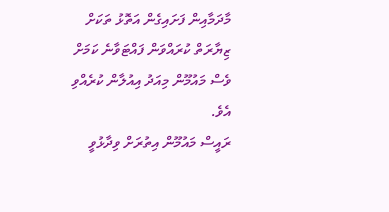މާދަމާއިން ފަށައިގެން އަތޮޅު ތަކަށް ޒިޔާރަތް ކުރައްވަން ފައްޓަވާނެ ކަމަށް ވެސް މައުމޫން މިއަދު އިއުލާން ކުރެއްވި އެވެ.
ރައީސް މައުމޫން އިތުރަށް ވިދާޅުވީ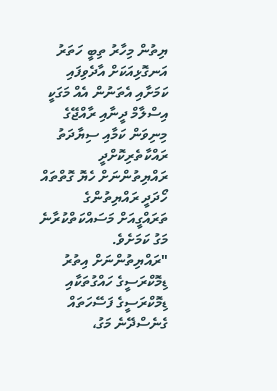ޔިތުން މިހާރު ތިބީ ހަތަރު އަނގޮޅިއަކަށް އާދެވިފައި ކަމަށާއި އެތަނުން އެއް މަގަކީ އިސްލާމް ދީނާއި ރާއްޖޭގެ މިނިވަން ކަމާއި ސިޔާދަތު ރައްކާތެރިކޮށްދީ ރައްޔިތުންނަށް ހެޔޮ ގޮތްތައް ހޯދަދީ ރައްޔިތުންގެ ތަރައްގީއަށް މަސައްކަތްކުރާނެ މަގު ކަމަށެވެ.
"ރައްޔިތުންނަށް އިތުރު ޑިމޮކްރަސީގެ ހައްގުތަކާއި ޑިމޮކްރަސީގެ ފަސޭހަތައް ގެނެސްދޭނެ މަގު،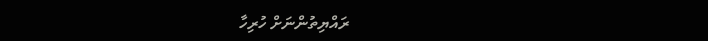ރައްޔިތުންނަށް ހުރިހާ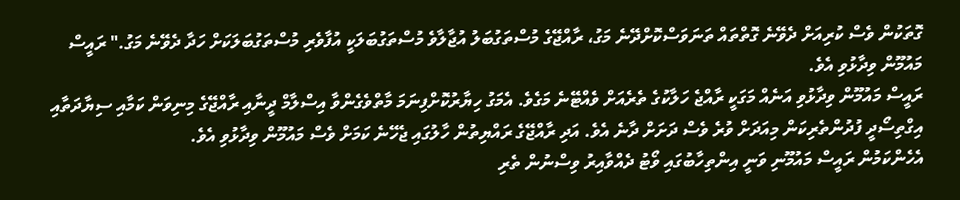ގޮތަކުން ވެސް ކުރިއަށް ދެވޭނެ ގޮތްތައް ތަނަވަސްކޮށްދޭނެ މަގު، ރާއްޖޭގެ މުސްތަގުބަލު އުޖާލާވެ މުސްތަގުބަލަކީ އުފާވެރި މުސްތަގުބަލަކަށް ހަދާ ދެވޭނެ މަގު." ރައީސް މައުމޫން ވިދާޅުވި އެވެ.
ރައީސް މައުމޫން ވިދާޅުވި އަނެއް މަގަކީ ރާއްޖެ ހަލާކުގެ ތެރެއަށް ވެއްޓޭނެ މަގެވެ. އެމަގު ހިޔާރުކޮށްފިނަމަ މާތްވެގެންވާ އިސްލާމް ދީނާއި ރާއްޖޭގެ މިނިވަން ކަމާއި ސިޔާދަތާއި އިގްތިސޯދީ ފުދުންތެރިކަން މިއަދަށް ވުރެ ވެސް ދަށަށް ދާނެ އެވެ. އަދި ރާއްޖޭގެ ރައްޔިތުން ހާލުގައި ޖެހޭނެ ކަމަށް ވެސް މައުމޫން ވިދާޅުވި އެވެ.
އެހެންކަމުން ރައީސް މައުމޫނި ވަނީ އިންތިހާބުގައި ވޯޓު ދެއްވާއިރު ވިސްނުން ތެރި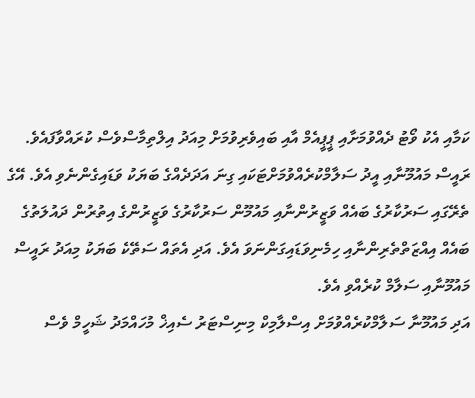ކަމާއި އެކު ވޯޓު ދެއްވުމަށާއި ޕީޕީއެމް އާއި ބައިވެރިވުމަށް މިއަދު އިލްތިމާސްވެސް ކުރައްވާފައެވެ.
ރައީސް މައުމޫނާއި އީދު ސަލާމްކުރެއްވުމަށްޓަކައި ގިނަ އަދަދެއްގެ ބަޔަކު ވަޑައިގެންނެވި އެވެ. އޭގެ ތެރޭގައި ސަރުކާރުގެ ބައެއް ވަޒީރުންނާއި މައުމޫން ސަރުކާރުގެ ވަޒީރުންގެ އިތުރުން ދައުލަތުގެ ބައެއް އިއްޒަތްތެރިންނާއި ހިމެނިވަޑައިގަންނަވަ އެވެ. އަދި އެތައް ސަތޭކެ ބަޔަކު މިއަދު ރައީސް މައުމޫނާއި ސަލާމް ކުރެއްވި އެވެ.
އަދި މައުމޫނާ ސަލާމްކުރެއްވުމަށް އިސްލާމިކް މިނިސްޓަރު ސެއިޚް މުހައްމަދު ޝަހީމް ވެސް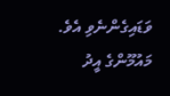ވަޑައިގެންނެވި އެވެ.
މައުމޫންގެ އީދު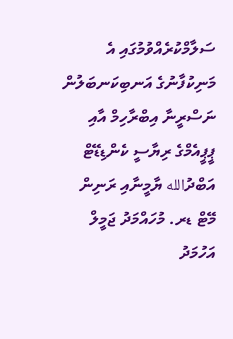ސަލާމްކުރެއްވުމުގައި އެ މަނިކުފާނުގެ އަނބިކަނބަލުން ނަސްރީނާ އިބްރާހިމް އާއި ޕީޕީއެމްގެ ރިޔާސީ ކެންޑިޑޭޓް އަބްދުالله ޔާމީނާއި ރަނިން މޭޓް ޑރ. މުހައްމަދު ޖަމީލް އަހުމަދު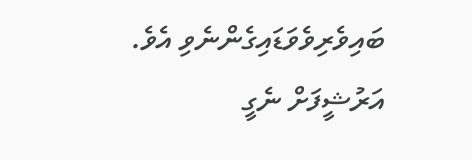ބައިވެރިވެވަޑައިގެންނެވި އެވެ.
އަރުޝީފަށް ނެގީ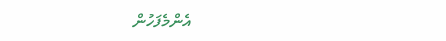އެންމެފަހުން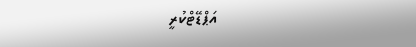އަޕްޑޭޓްކުރީ